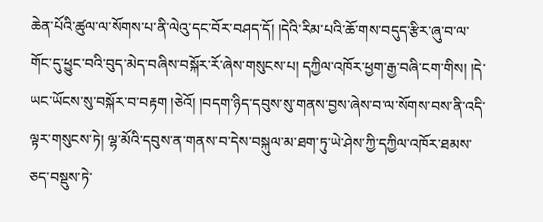ཆེན་པོའི་ཚུལ་ལ་སོགས་པ་ནི་ལེའུ་དང་བོར་བཤད་དོ། །དེའི་རིམ་པའི་ཆོ་གས་བདུད་རྩིར་ཞུ་བ་ལ་གོང་དུ་ཕྱུང་བའི་བུད་མེད་བཞིས་བསྐོར་རོ་ཞེས་གསུངས་པ། དཀྱིལ་འཁོར་ཕྱག་རྒྱ་བཞི་ངག་གིས། །དེ་ཡང་ཡོངས་སུ་བསྐོར་བ་བརྟག །ཅེའོ། །བདག་ཉིད་དབུས་སུ་གནས་བྱས་ཞེས་བ་ལ་སོགས་བས་ནི་འདི་ལྟར་གསུངས་ཏེ། ལྷ་མོའི་དབུས་ན་གནས་བ་དེས་བསྐུལ་མ་ཐག་ཏུ་ཡེ་ཤེས་ཀྱི་དཀྱིལ་འཁོར་ཐམས་ཅད་བསྡུས་ཏེ་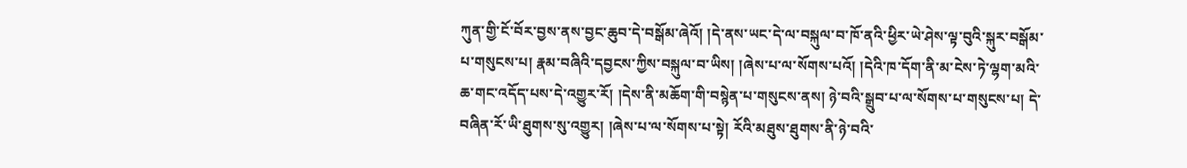ཀུན་གྱི་ངོ་བོར་བྱས་ནས་བྱང་ཆུབ་དེ་བསྒོམ་ཞེའོ། །དེ་ནས་ཡང་དེ་ལ་བསྐུལ་བ་ཁོ་ནའི་ཕྱིར་ཡེ་ཤེས་ལྟ་བུའི་སྐུར་བསྒོམ་པ་གསུངས་པ། རྣམ་བཞིའི་དབྱངས་ཀྱིས་བསྐུལ་བ་ཡིས། །ཞེས་པ་ལ་སོགས་པའོ། །དེའི་ཁ་དོག་ནི་མ་ངེས་ཏེ་ལྷག་མའི་ཆ་གང་འདོད་པས་དེ་འགྱུར་རོ། །དེས་ནི་མཆོག་གི་བསྙེན་པ་གསུངས་ནས། ཉེ་བའི་སྒྲུབ་པ་ལ་སོགས་པ་གསུངས་པ། དེ་བཞིན་རོ་ཡི་ཐུགས་སུ་འགྱུར། །ཞེས་པ་ལ་སོགས་པ་སྟེ། རོའི་མཐུས་ཐུགས་ནི་ཉེ་བའི་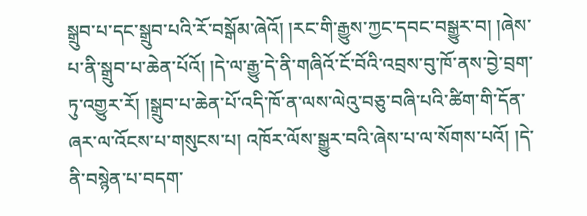སྒྲུབ་པ་དང་སྒྲུབ་པའི་རོ་བསྒོམ་ཞེའོ། །རང་གི་རྒྱུས་ཀྱང་དབང་བསྒྱུར་བ། །ཞེས་པ་ནི་སྒྲུབ་པ་ཆེན་པོའོ། །དེ་ལ་རྒྱུ་དེ་ནི་གཞིའོ་ངོ་བོའི་འབྲས་བུ་ཁོ་ནས་བྱེ་བྲག་ཏུ་འགྱུར་རོ། །སྒྲུབ་པ་ཆེན་པོ་འདི་ཁོ་ན་ལས་ལེའུ་བཅུ་བཞི་པའི་ཚིག་གི་དོན་ཞར་ལ་འོངས་པ་གསུངས་པ། འཁོར་ལོས་སྒྱུར་བའི་ཞེས་པ་ལ་སོགས་པའོ། །དེ་ནི་བསྙེན་པ་བདག་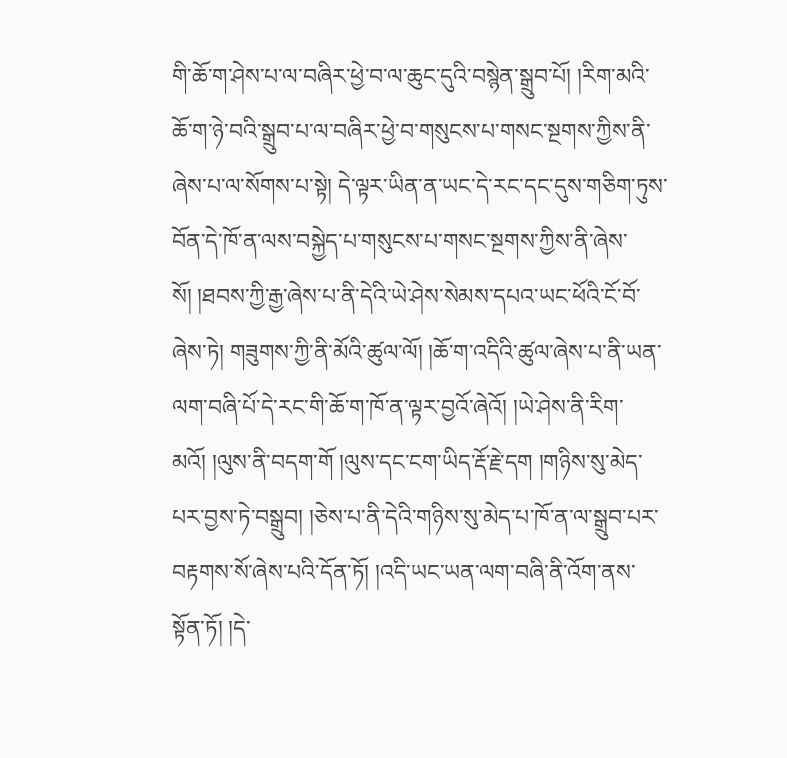གི་ཆོ་ག་ཤེས་པ་ལ་བཞིར་ཕྱེ་བ་ལ་ཆུང་དུའི་བསྙེན་སྒྲུབ་པོ། །རིག་མའི་ཆོ་ག་ཉེ་བའི་སྒྲུབ་པ་ལ་བཞིར་ཕྱེ་བ་གསུངས་པ་གསང་སྔགས་ཀྱིས་ནི་ཞེས་པ་ལ་སོགས་པ་སྟེ། དེ་ལྟར་ཡིན་ན་ཡང་དེ་རང་དང་དུས་གཅིག་ཏུས་བོན་དེ་ཁོ་ན་ལས་བསྐྱེད་པ་གསུངས་པ་གསང་སྔགས་ཀྱིས་ནི་ཞེས་སོ། །ཐབས་ཀྱི་རྒྱ་ཞེས་པ་ནི་དེའི་ཡེ་ཤེས་སེམས་དཔའ་ཡང་ཕོའི་ངོ་བོ་ཞེས་ཏེ། གཟུགས་ཀྱི་ནི་མོའི་ཚུལ་ལོ། །ཆོ་ག་འདིའི་ཚུལ་ཞེས་པ་ནི་ཡན་ལག་བཞི་པོ་དེ་རང་གི་ཆོ་ག་ཁོ་ན་ལྟར་བྱའོ་ཞེའོ། །ཡེ་ཤེས་ནི་རིག་མའོ། །ལུས་ནི་བདག་གོ །ལུས་དང་ངག་ཡིད་རྡོ་རྗེ་དག །གཉིས་སུ་མེད་པར་བྱས་ཏེ་བསྒྲུབ། །ཅེས་པ་ནི་དེའི་གཉིས་སུ་མེད་པ་ཁོ་ན་ལ་སྒྲུབ་པར་བརྟགས་སོ་ཞེས་པའི་དོན་ཏོ། །འདི་ཡང་ཡན་ལག་བཞི་ནི་འོག་ནས་སྟོན་ཏོ། །དེ་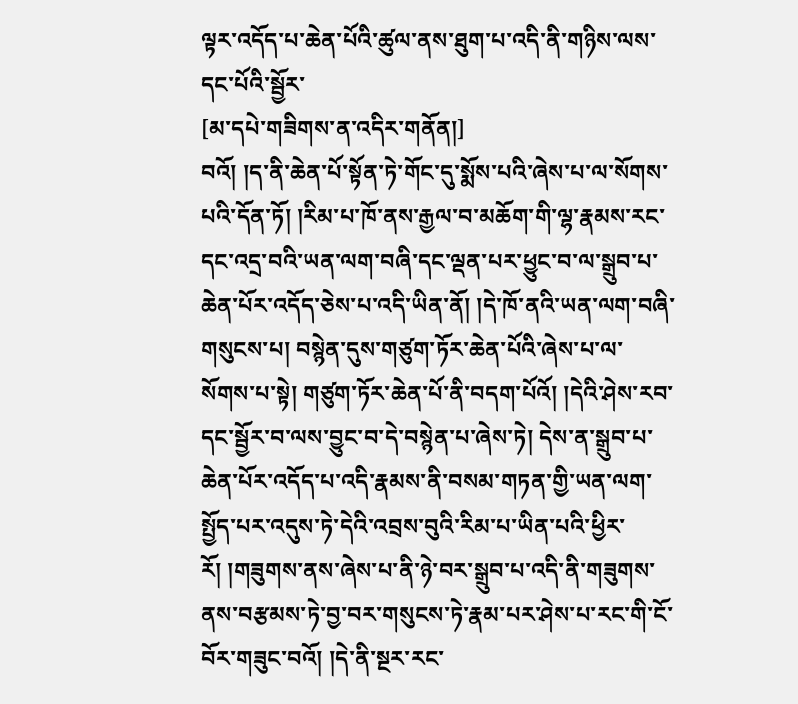ལྟར་འདོད་པ་ཆེན་པོའི་ཚུལ་ནས་ཐུག་པ་འདི་ནི་གཉིས་ལས་དང་པོའི་སྦྱོར་
[མ་དཔེ་གཟིགས་ན་འདིར་གནོན།]
བའོ། །ད་ནི་ཆེན་པོ་སྟོན་ཏེ་གོང་དུ་སྨོས་པའི་ཞེས་པ་ལ་སོགས་པའི་དོན་ཏོ། །རིམ་པ་ཁོ་ནས་རྒྱལ་བ་མཆོག་གི་ལྷ་རྣམས་རང་དང་འདྲ་བའི་ཡན་ལག་བཞི་དང་ལྡན་པར་ཕྱུང་བ་ལ་སྒྲུབ་པ་ཆེན་པོར་འདོད་ཅེས་པ་འདི་ཡིན་ནོ། །དེ་ཁོ་ནའི་ཡན་ལག་བཞི་གསུངས་པ། བསྙེན་དུས་གཙུག་ཏོར་ཆེན་པོའི་ཞེས་པ་ལ་སོགས་པ་སྟེ། གཙུག་ཏོར་ཆེན་པོ་ནི་བདག་པོའོ། །དེའི་ཤེས་རབ་དང་སྦྱོར་བ་ལས་བྱུང་བ་དེ་བསྙེན་པ་ཞེས་ཏེ། དེས་ན་སྒྲུབ་པ་ཆེན་པོར་འདོད་པ་འདི་རྣམས་ནི་བསམ་གཏན་གྱི་ཡན་ལག་སྤྱོད་པར་འདུས་ཏེ་དེའི་འབྲས་བུའི་རིམ་པ་ཡིན་པའི་ཕྱིར་རོ། །གཟུགས་ནས་ཞེས་པ་ནི་ཉེ་བར་སྒྲུབ་པ་འདི་ནི་གཟུགས་ནས་བརྩམས་ཏེ་བྱ་བར་གསུངས་ཏེ་རྣམ་པར་ཤེས་པ་རང་གི་ངོ་བོར་གཟུང་བའོ། །དེ་ནི་སྔར་རང་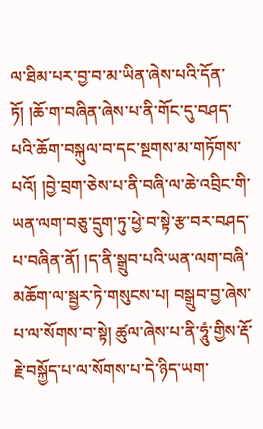ལ་ཐིམ་པར་བྱ་བ་མ་ཡིན་ཞེས་པའི་དོན་ཏོ། །ཆོ་ག་བཞིན་ཞེས་པ་ནི་གོང་དུ་བཤད་པའི་ཆོག་བསྐུལ་བ་དང་སྔགས་མ་གཏོགས་པའོ། །བྱེ་བྲག་ཅེས་པ་ནི་བཞི་ལ་ཆེ་འབྲིང་གི་ཡན་ལག་བཅུ་དྲུག་ཏུ་ཕྱེ་བ་སྟེ་རྩ་བར་བཤད་པ་བཞིན་ནོ། །ད་ནི་སྒྲུབ་པའི་ཡན་ལག་བཞི་མཆོག་ལ་སྦྱར་ཏེ་གསུངས་པ། བསྒྲུབ་བྱ་ཞེས་པ་ལ་སོགས་བ་སྟེ། ཚུལ་ཞེས་པ་ནི་ཧཱུཾ་གྱིས་རྡོ་རྗེ་བསྐྱོད་པ་ལ་སོགས་པ་དེ་ཉིད་ཡག་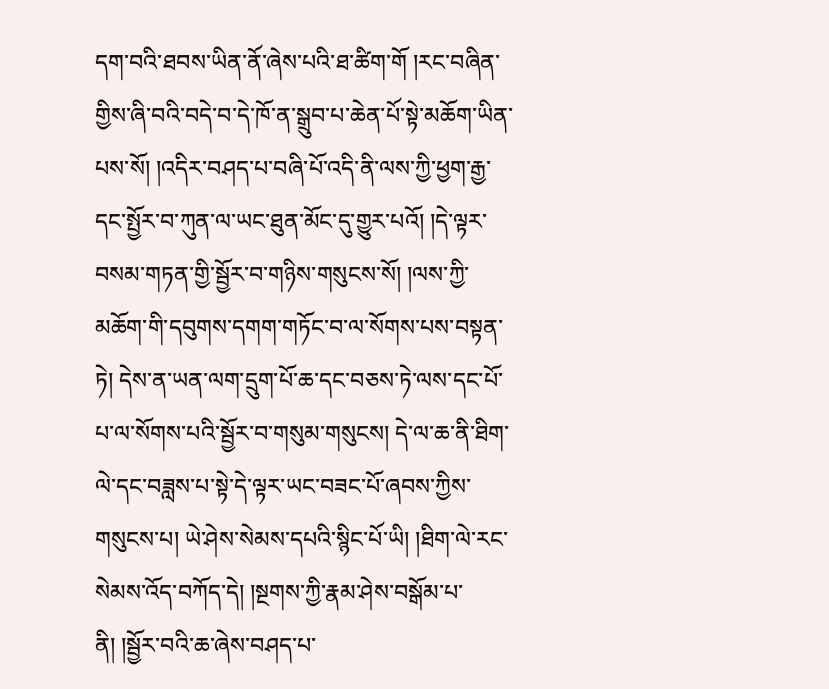དག་བའི་ཐབས་ཡིན་ནོ་ཞེས་པའི་ཐ་ཚིག་གོ །རང་བཞིན་གྱིས་ཞི་བའི་བདེ་བ་དེ་ཁོ་ན་སྒྲུབ་པ་ཆེན་པོ་སྟེ་མཆོག་ཡིན་པས་སོ། །འདིར་བཤད་པ་བཞི་པོ་འདི་ནི་ལས་ཀྱི་ཕྱག་རྒྱ་དང་སྤྱོར་བ་ཀུན་ལ་ཡང་ཐུན་མོང་དུ་གྱུར་པའོ། །དེ་ལྟར་བསམ་གཏན་གྱི་སྦྱོར་བ་གཉིས་གསུངས་སོ། །ལས་ཀྱི་མཆོག་གི་དབུགས་དགག་གཏོང་བ་ལ་སོགས་པས་བསྟན་ཏེ། དེས་ན་ཡན་ལག་དྲུག་པོ་ཆ་དང་བཅས་ཏེ་ལས་དང་པོ་པ་ལ་སོགས་པའི་སྦྱོར་བ་གསུམ་གསུངས། དེ་ལ་ཆ་ནི་ཐིག་ལེ་དང་བཟླས་པ་སྟེ་དེ་ལྟར་ཡང་བཟང་པོ་ཞབས་ཀྱིས་གསུངས་པ། ཡེ་ཤེས་སེམས་དཔའི་སྙིང་པོ་ཡི། །ཐིག་ལེ་རང་སེམས་འོད་བཀོད་དེ། །སྔགས་ཀྱི་རྣམ་ཤེས་བསྒོམ་པ་ནི། །སྦྱོར་བའི་ཆ་ཞེས་བཤད་པ་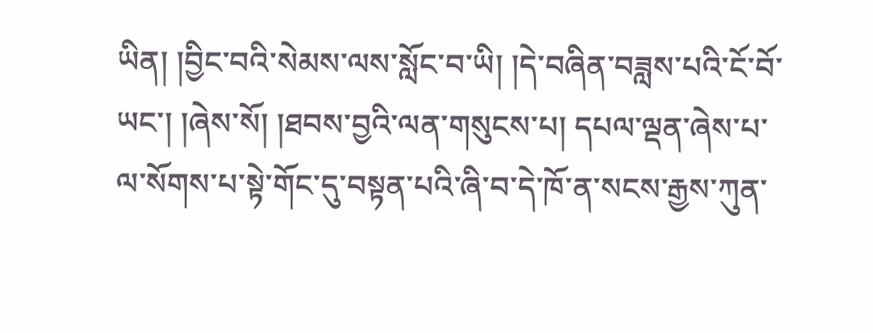ཡིན། །བྱིང་བའི་སེམས་ལས་སློང་བ་ཡི། །དེ་བཞིན་བཟླས་པའི་ངོ་བོ་ཡང་། །ཞེས་སོ། །ཐབས་བྱའི་ལན་གསུངས་པ། དཔལ་ལྡན་ཞེས་པ་ལ་སོགས་པ་སྟེ་གོང་དུ་བསྟན་པའི་ཞི་བ་དེ་ཁོ་ན་སངས་རྒྱས་ཀུན་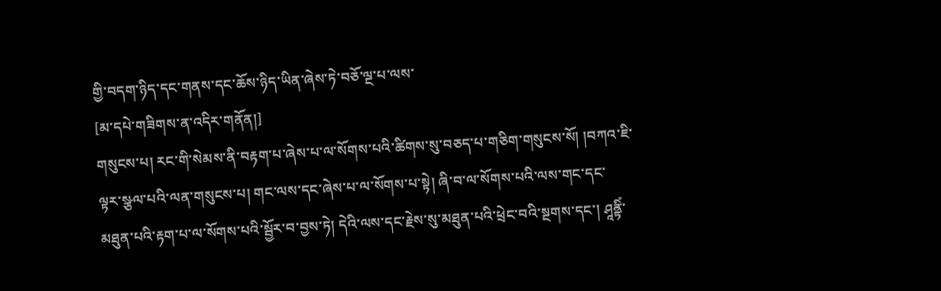གྱི་བདག་ཉིད་དང་གནས་དང་ཆོས་ཉིད་ཡིན་ཞེས་ཏེ་བཅོ་ལྔ་པ་ལས་
[མ་དཔེ་གཟིགས་ན་འདིར་གནོན།]
གསུངས་པ། རང་གི་སེམས་ནི་བརྟག་པ་ཞེས་པ་ལ་སོགས་པའི་ཚིགས་སུ་བཅད་པ་གཅིག་གསུངས་སོ། །བཀའ་ཇི་ལྟར་སྩལ་པའི་ལན་གསུངས་པ། གང་ལས་དང་ཞེས་པ་ལ་སོགས་པ་སྟེ། ཞི་བ་ལ་སོགས་པའི་ལས་གང་དང་མཐུན་པའི་རྟག་པ་ལ་སོགས་པའི་སྦྱོར་བ་བྱས་ཏེ། དེའི་ལས་དང་རྗེས་སུ་མཐུན་པའི་ཕྲེང་བའི་སྔགས་དང་། ཤཱནྟིཾ་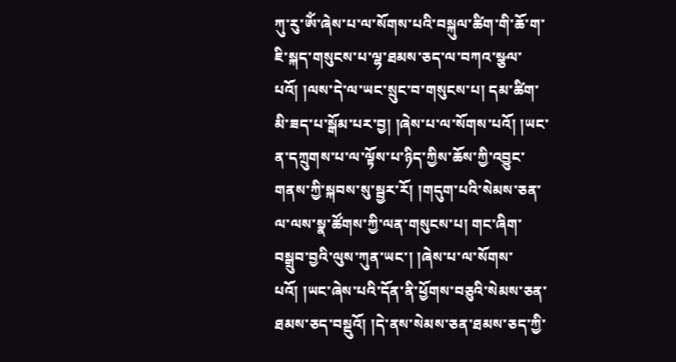ཀུ་རུ་ཨོཾ་ཞེས་པ་ལ་སོགས་པའི་བསྐུལ་ཚིག་གི་ཆོ་ག་ཇི་སྐད་གསུངས་པ་ལྷ་ཐམས་ཅད་ལ་བཀའ་སྩལ་པའོ། །ལས་དེ་ལ་ཡང་སྲུང་བ་གསུངས་པ། དམ་ཚིག་མི་ཟད་པ་སྒོམ་པར་བྱ། །ཞེས་པ་ལ་སོགས་པའོ། །ཡང་ན་དཀྲུགས་པ་ལ་ལྟོས་པ་ཉིད་ཀྱིས་ཆོས་ཀྱི་འབྱུང་གནས་ཀྱི་སྐབས་སུ་སྦྱར་རོ། །གདུག་པའི་སེམས་ཅན་ལ་ལས་སྣ་ཚོགས་ཀྱི་ལན་གསུངས་པ། གང་ཞིག་བསྒྲུབ་བྱའི་ལུས་ཀུན་ཡང་། །ཞེས་པ་ལ་སོགས་པའོ། །ཡང་ཞེས་པའི་དོན་ནི་ཕྱོགས་བཅུའི་སེམས་ཅན་ཐམས་ཅད་བསྡུའོ། །དེ་ནས་སེམས་ཅན་ཐམས་ཅད་ཀྱི་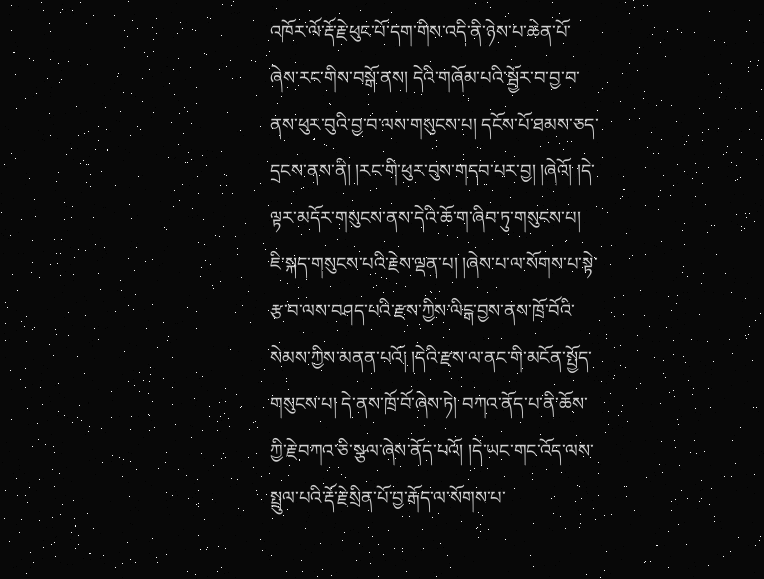འཁོར་ལོ་རྡོ་རྗེ་ཕུང་པོ་དག་གིས་འདི་ནི་ཉེས་པ་ཆེན་པོ་ཞེས་རང་གིས་བསྒོ་ནས། དེའི་གཞོམ་པའི་སྦྱོར་བ་བྱ་བ་ནས་ཕུར་བུའི་བྱ་བ་ལས་གསུངས་པ། དངོས་པོ་ཐམས་ཅད་དྲངས་ནས་ནི། །རང་གི་ཕུར་བུས་གདབ་པར་བྱ། །ཞེའོ། །དེ་ལྟར་མདོར་གསུངས་ནས་དེའི་ཆོ་ག་ཞིབ་ཏུ་གསུངས་པ། ཇི་སྐད་གསུངས་པའི་རྗེས་ལྡན་པ། །ཞེས་པ་ལ་སོགས་པ་སྟེ་རྩ་བ་ལས་བཤད་པའི་རྫས་ཀྱིས་ལིངྒ་བྱས་ནས་ཁྲོ་བོའི་སེམས་ཀྱིས་མནན་པའོ། །དེའི་རྫས་ལ་ནང་གི་མངོན་སྤྱོད་གསུངས་པ། དེ་ནས་ཁྲོ་བོ་ཞེས་ཏེ། བཀའ་ནོད་པ་ནི་ཆོས་ཀྱི་རྗེ་བཀའ་ཅི་སྩལ་ཞེས་ནོད་པའོ། །དེ་ཡང་གང་འོད་ལས་སྤྲུལ་པའི་རྡོ་རྗེ་སྲིན་པོ་བྱ་རྒོད་ལ་སོགས་པ་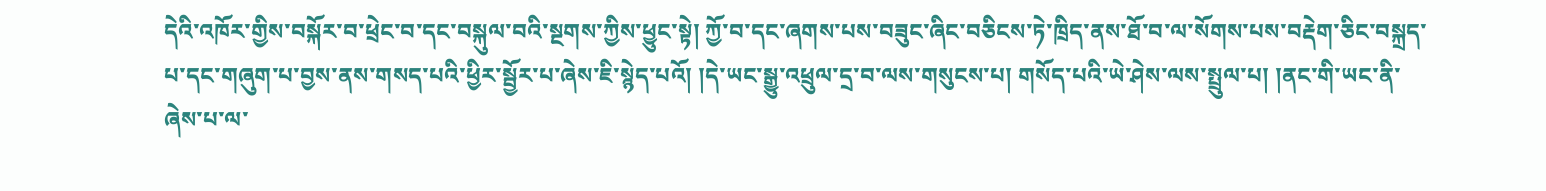དེའི་འཁོར་གྱིས་བསྐོར་བ་ཕྲེང་བ་དང་བསྐུལ་བའི་སྔགས་ཀྱིས་ཕྱུང་སྟེ། ཀྱོ་བ་དང་ཞགས་པས་བཟུང་ཞིང་བཅིངས་ཏེ་ཁྲིད་ནས་ཐོ་བ་ལ་སོགས་པས་བརྡེག་ཅིང་བསྐྲད་པ་དང་གཞུག་པ་བྱས་ནས་གསད་པའི་ཕྱིར་སྦྱོར་པ་ཞེས་ཇི་སྙེད་པའོ། །དེ་ཡང་སྒྱུ་འཕྲུལ་དྲ་བ་ལས་གསུངས་པ། གསོད་པའི་ཡེ་ཤེས་ལས་སྤྲུལ་པ། །ནང་གི་ཡང་ནི་ཞེས་པ་ལ་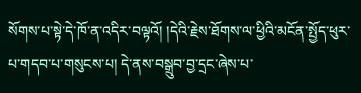སོགས་པ་སྟེ་དེ་ཁོ་ན་འདིར་བལྟའོ། །དེའི་རྗེས་ཐོགས་ལ་ཕྱིའི་མངོན་སྤྱོད་ཕུར་པ་གདབ་པ་གསུངས་པ། དེ་ནས་བསྒྲུབ་བྱ་དྲང་ཞེས་པ་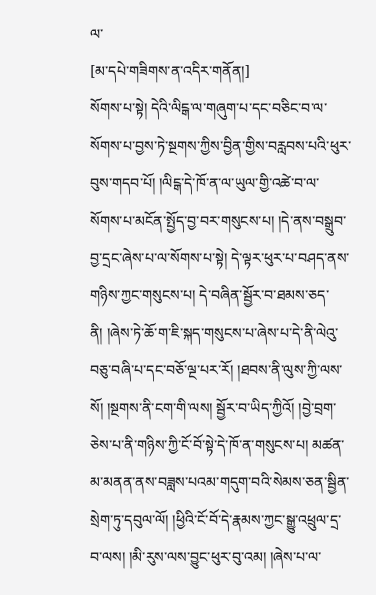ལ་
[མ་དཔེ་གཟིགས་ན་འདིར་གནོན།]
སོགས་པ་སྟེ། དེའི་ལིངྒ་ལ་གཞུག་པ་དང་བཅིང་བ་ལ་སོགས་པ་བྱས་ཏེ་སྔགས་ཀྱིས་བྱིན་གྱིས་བརླབས་པའི་ཕུར་བུས་གདབ་པོ། །ལིངྒ་དེ་ཁོ་ན་ལ་ཡུལ་གྱི་འཚེ་བ་ལ་སོགས་པ་མངོན་སྤྱོད་བྱ་བར་གསུངས་པ། །དེ་ནས་བསྒྲུབ་བྱ་དྲང་ཞེས་པ་ལ་སོགས་པ་སྟེ། དེ་ལྟར་ཕུར་པ་བཤད་ནས་གཉིས་ཀྱང་གསུངས་པ། དེ་བཞིན་སྦྱོར་བ་ཐམས་ཅད་ནི། །ཞེས་ཏེ་ཆོ་ག་ཇི་སྐད་གསུངས་པ་ཞེས་པ་དེ་ནི་ལེའུ་བཅུ་བཞི་པ་དང་བཅོ་ལྔ་པར་རོ། །ཐབས་ནི་ལུས་ཀྱི་ལས་སོ། །སྔགས་ནི་ངག་གི་ལས། སྦྱོར་བ་ཡིད་ཀྱིའོ། །བྱེ་བྲག་ཅེས་པ་ནི་གཉིས་ཀྱི་ངོ་བོ་སྟེ་དེ་ཁོ་ན་གསུངས་པ། མཚན་མ་མནན་ནས་བཟླས་པའམ་གདུག་བའི་སེམས་ཅན་སྦྱིན་སྲེག་ཏུ་དབུལ་ལོ། །ཕྱིའི་ངོ་བོ་དེ་རྣམས་ཀྱང་སྒྱུ་འཕྲུལ་དྲ་བ་ལས། །མི་རུས་ལས་བྱུང་ཕུར་བུ་འམ། །ཞེས་པ་ལ་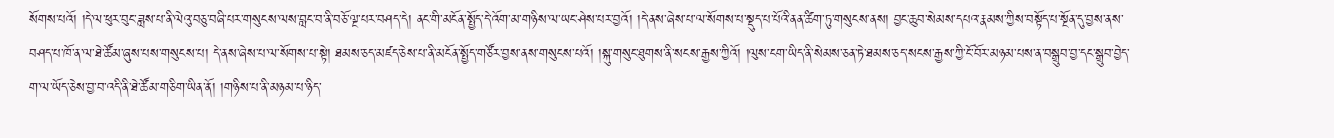སོགས་པའོ། །དེ་ལ་ཕུར་བུང་ཟླས་པ་ནི་ལེའུ་བཅུ་བཞི་པར་གསུངས་ལས་བླང་བ་ནི་བཅོ་ལྔ་པར་བཤད་དེ། ནང་གི་མངོན་སྤྱོད་དེ་འོག་མ་གཉིས་ལ་ཡང་ཤེས་པར་བྱའོ། །དེ་ནས་ཞེས་པ་ལ་སོགས་པ་སྡུད་པ་པོའི་ནན་ཚིག་ཏུ་གསུངས་ནས། བྱང་ཆུབ་སེམས་དཔའ་རྣམས་ཀྱིས་བསྟོད་པ་སྔོན་དུ་བྱས་ནས་བཤད་པ་ཁོ་ན་ལ་ཐེ་ཚོམ་ཞུས་པས་གསུངས་པ། དེ་ནས་ཞེས་པ་ལ་སོགས་པ་སྟེ། ཐམས་ཅད་མཛད་ཅེས་པ་ནི་མངོན་སྤྱོད་གཙོར་བྱས་ནས་གསུངས་པའོ། །སྐུ་གསུང་ཐུགས་ནི་སངས་རྒྱས་ཀྱིའོ། །ལུས་ངག་ཡིད་ནི་སེམས་ཅན་ཏེ་ཐམས་ཅད་སངས་རྒྱས་ཀྱི་ངོ་བོར་མཉམ་པས་ན་བསྒྲུབ་བྱ་དང་སྒྲུབ་བྱེད་ག་ལ་ཡོད་ཅེས་བྱ་བ་འདི་ནི་ཐེ་ཚོམ་གཅིག་ཡིན་ནོ། །གཉིས་པ་ནི་མཉམ་པ་ཉིད་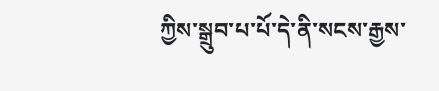ཀྱིས་སྒྲུབ་པ་པོ་དེ་ནི་སངས་རྒྱས་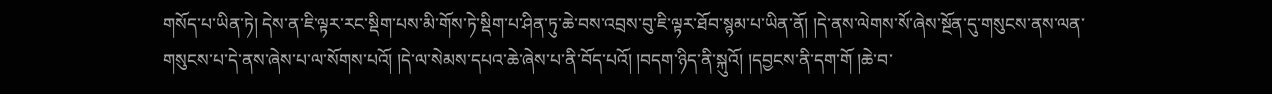གསོད་པ་ཡིན་ཏེ། དེས་ན་ཇི་ལྟར་རང་སྡིག་པས་མི་གོས་ཏེ་སྡིག་པ་ཤིན་ཏུ་ཆེ་བས་འབྲས་བུ་ཇི་ལྟར་ཐོབ་སྙམ་པ་ཡིན་ནོ། །དེ་ནས་ལེགས་སོ་ཞེས་སྔོན་དུ་གསུངས་ནས་ལན་གསུངས་པ་དེ་ནས་ཞེས་པ་ལ་སོགས་པའོ། །དེ་ལ་སེམས་དཔའ་ཆེ་ཞེས་པ་ནི་བོད་པའོ། །བདག་ཉིད་ནི་སྐུའོ། །དབྱངས་ནི་དག་གོ །ཆེ་བ་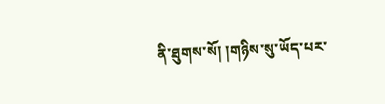ནི་ཐུགས་སོ། །གཉིས་སུ་ཡོད་པར་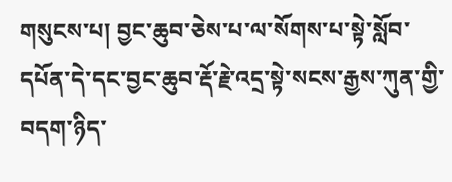གསུངས་པ། བྱང་ཆུབ་ཅེས་པ་ལ་སོགས་པ་སྟེ་སློབ་དཔོན་དེ་དང་བྱང་ཆུབ་རྡོ་རྗེ་འདྲ་སྟེ་སངས་རྒྱས་ཀུན་གྱི་བདག་ཉིད་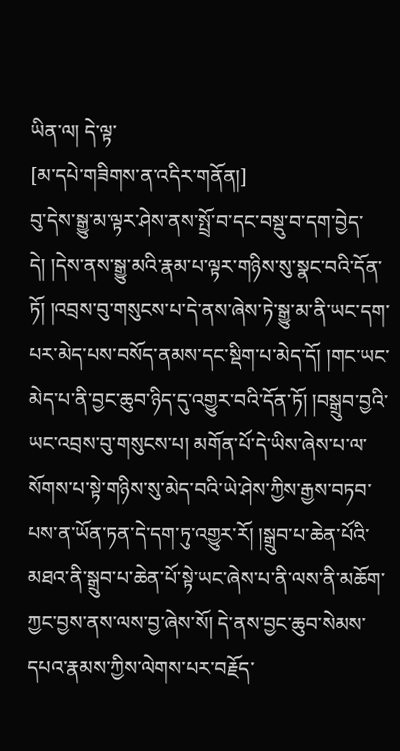ཡིན་ལ། དེ་ལྟ་
[མ་དཔེ་གཟིགས་ན་འདིར་གནོན།]
བུ་དེས་སྒྱུ་མ་ལྟར་ཤེས་ནས་སྤྲོ་བ་དང་བསྡུ་བ་དག་བྱེད་དེ། །དེས་ནས་སྒྱུ་མའི་རྣམ་པ་ལྟར་གཉིས་སུ་སྣང་བའི་དོན་ཏོ། །འབྲས་བུ་གསུངས་པ་དེ་ནས་ཞེས་ཏེ་སྒྱུ་མ་ནི་ཡང་དག་པར་མེད་པས་བསོད་ནམས་དང་སྡིག་པ་མེད་དོ། །གང་ཡང་མེད་པ་ནི་བྱང་ཆུབ་ཉིད་དུ་འགྱུར་བའི་དོན་ཏོ། །བསྒྲུབ་བྱའི་ཡང་འབྲས་བུ་གསུངས་པ། མགོན་པོ་དེ་ཡིས་ཞེས་པ་ལ་སོགས་པ་སྟེ་གཉིས་སུ་མེད་བའི་ཡེ་ཤེས་ཀྱིས་རྒྱས་བཏབ་པས་ན་ཡོན་ཏན་དེ་དག་ཏུ་འགྱུར་རོ། །སྒྲུབ་པ་ཆེན་པོའི་མཐའ་ནི་སྒྲུབ་པ་ཆེན་པོ་སྟེ་ཡང་ཞེས་པ་ནི་ལས་ནི་མཆོག་ཀྱང་བྱས་ནས་ལས་བྱ་ཞེས་སོ། དེ་ནས་བྱང་ཆུབ་སེམས་དཔའ་རྣམས་ཀྱིས་ལེགས་པར་བརྗོད་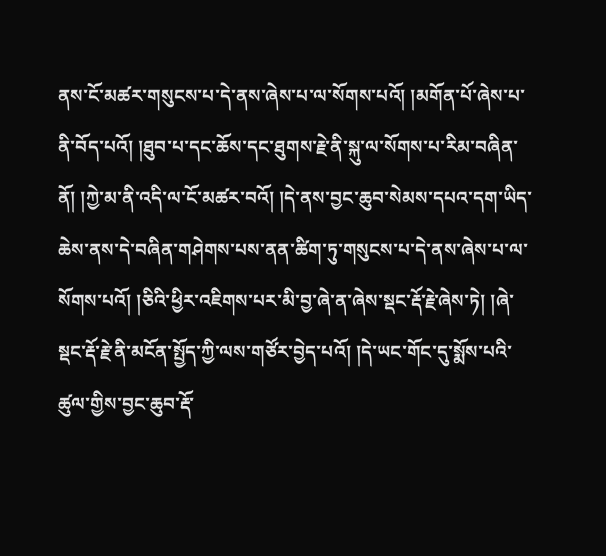ནས་ངོ་མཚར་གསུངས་པ་དེ་ནས་ཞེས་པ་ལ་སོགས་པའོ། །མགོན་པོ་ཞེས་པ་ནི་བོད་པའོ། །ཐུབ་པ་དང་ཆོས་དང་ཐུགས་རྗེ་ནི་སྐུ་ལ་སོགས་པ་རིམ་བཞིན་ནོ། །ཀྱེ་མ་ནི་འདི་ལ་ངོ་མཚར་བའོ། །དེ་ནས་བྱང་ཆུབ་སེམས་དཔའ་དག་ཡིད་ཆེས་ནས་དེ་བཞིན་གཤེགས་པས་ནན་ཚིག་ཏུ་གསུངས་པ་དེ་ནས་ཞེས་པ་ལ་སོགས་པའོ། །ཅིའི་ཕྱིར་འཇིགས་པར་མི་བྱ་ཞེ་ན་ཞེས་སྡང་རྡོ་རྗེ་ཞེས་ཏེ། །ཞེ་སྡང་རྡོ་རྗེ་ནི་མངོན་སྤྱོད་ཀྱི་ལས་གཙོར་བྱེད་པའོ། །དེ་ཡང་གོང་དུ་སྨོས་པའི་ཚུལ་གྱིས་བྱང་ཆུབ་རྡོ་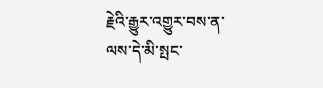རྗེའི་རྒྱུར་འགྱུར་བས་ན་ལས་དེ་མི་སྤང་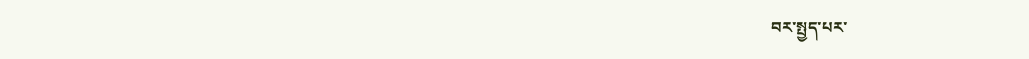བར་སྤྱད་པར་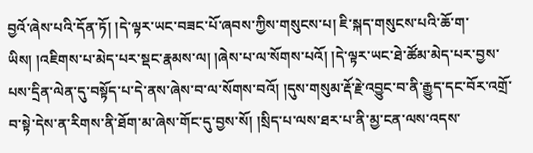བྱའོ་ཞེས་པའི་དོན་ཏོ། །དེ་ལྟར་ཡང་བཟང་པོ་ཞབས་ཀྱིས་གསུངས་པ། ཇི་སྐད་གསུངས་པའི་ཆོ་ག་ཡིས། །འཇིགས་པ་མེད་པར་སྡང་རྣམས་ལ། །ཞེས་པ་ལ་སོགས་པའོ། །དེ་ལྟར་ཡང་ཐེ་ཚོམ་མེད་པར་བྱས་པས་དྲིན་ལེན་དུ་བསྟོད་པ་དེ་ནས་ཞེས་བ་ལ་སོགས་བའོ། །དུས་གསུམ་རྡོ་རྗེ་འབྱུང་བ་ནི་རྒྱུད་དང་བོར་འགྲོ་བ་སྟེ་དེས་ན་རིགས་ནི་ཐོག་མ་ཞེས་གོང་དུ་བྱས་སོ། །སྲིད་པ་ལས་ཐར་པ་ནི་མྱ་ངན་ལས་འདས་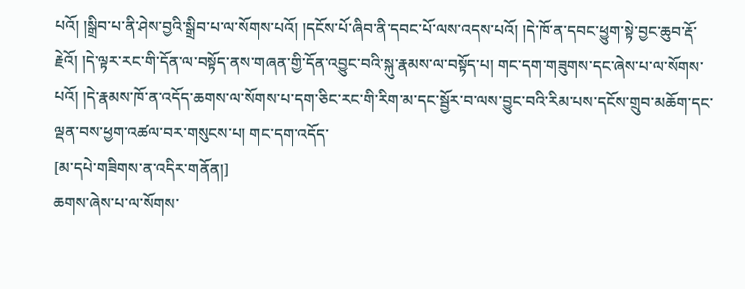པའོ། །སྒྲིབ་པ་ནི་ཤེས་བྱའི་སྒྲིབ་པ་ལ་སོགས་པའོ། །དངོས་པོ་ཞིབ་ནི་དབང་པོ་ལས་འདས་པའོ། །དེ་ཁོ་ན་དབང་ཕྱུག་སྟེ་བྱང་ཆུབ་རྡོ་རྗེའོ། །དེ་ལྟར་རང་གི་དོན་ལ་བསྟོད་ནས་གཞན་གྱི་དོན་འབྱུང་བའི་སྐུ་རྣམས་ལ་བསྟོད་པ། གང་དག་གཟུགས་དང་ཞེས་པ་ལ་སོགས་པའོ། །དེ་རྣམས་ཁོ་ན་འདོད་ཆགས་ལ་སོགས་པ་དག་ཅིང་རང་གི་རིག་མ་དང་སྦྱོར་བ་ལས་བྱུང་བའི་རིམ་པས་དངོས་གྲུབ་མཆོག་དང་ལྡན་བས་ཕྱག་འཚལ་བར་གསུངས་པ། གང་དག་འདོད་
[མ་དཔེ་གཟིགས་ན་འདིར་གནོན།]
ཆགས་ཞེས་པ་ལ་སོགས་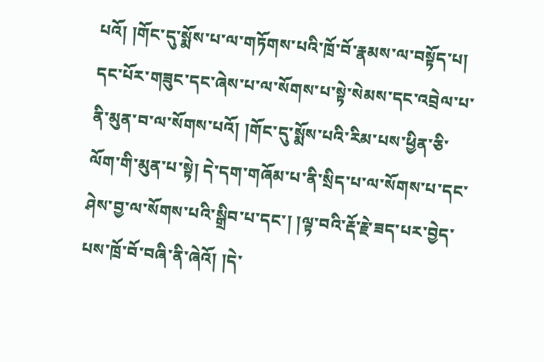པའོ། །གོང་དུ་སྨོས་པ་ལ་གཏོགས་པའི་ཁྲོ་བོ་རྣམས་ལ་བསྟོད་པ། དང་པོར་གཟུང་དང་ཞེས་པ་ལ་སོགས་པ་སྟེ་སེམས་དང་འབྲེལ་པ་ནི་མུན་བ་ལ་སོགས་པའོ། །གོང་དུ་སྨོས་པའི་རིམ་པས་ཕྱིན་ཅི་ལོག་གི་མུན་པ་སྟེ། དེ་དག་གཞོམ་པ་ནི་སྲིད་པ་ལ་སོགས་པ་དང་ཤེས་བྱ་ལ་སོགས་པའི་སྒྲིབ་པ་དང་། །ལྟ་བའི་རྡོ་རྗེ་ཟད་པར་བྱེད་པས་ཁྲོ་བོ་བཞི་ནི་ཞེའོ། །དེ་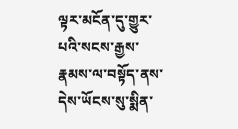ལྟར་མངོན་དུ་གྱུར་པའི་སངས་རྒྱས་རྣམས་ལ་བསྟོད་ནས་དེས་ཡོངས་སུ་སྨིན་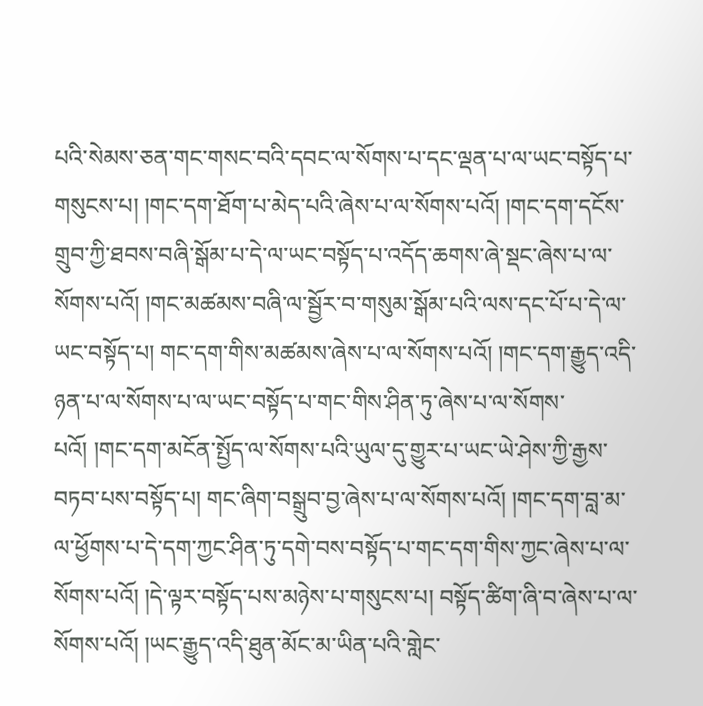པའི་སེམས་ཅན་གང་གསང་བའི་དབང་ལ་སོགས་པ་དང་ལྡན་པ་ལ་ཡང་བསྟོད་པ་གསུངས་པ། །གང་དག་ཐོག་པ་མེད་པའི་ཞེས་པ་ལ་སོགས་པའོ། །གང་དག་དངོས་གྲུབ་ཀྱི་ཐབས་བཞི་སྒོམ་པ་དེ་ལ་ཡང་བསྟོད་པ་འདོད་ཆགས་ཞེ་སྡང་ཞེས་པ་ལ་སོགས་པའོ། །གང་མཚམས་བཞི་ལ་སྦྱོར་བ་གསུམ་སྒོམ་པའི་ལས་དང་པོ་པ་དེ་ལ་ཡང་བསྟོད་པ། གང་དག་གིས་མཚམས་ཞེས་པ་ལ་སོགས་པའོ། །གང་དག་རྒྱུད་འདི་ཉན་པ་ལ་སོགས་པ་ལ་ཡང་བསྟོད་པ་གང་གིས་ཤིན་ཏུ་ཞེས་པ་ལ་སོགས་པའོ། །གང་དག་མངོན་སྤྱོད་ལ་སོགས་པའི་ཡུལ་དུ་གྱུར་པ་ཡང་ཡེ་ཤེས་ཀྱི་རྒྱས་བཏབ་པས་བསྟོད་པ། གང་ཞིག་བསྒྲུབ་བྱ་ཞེས་པ་ལ་སོགས་པའོ། །གང་དག་བླ་མ་ལ་ཕྱོགས་པ་དེ་དག་ཀྱང་ཤིན་ཏུ་དགེ་བས་བསྟོད་པ་གང་དག་གིས་ཀྱང་ཞེས་པ་ལ་སོགས་པའོ། །དེ་ལྟར་བསྟོད་པས་མཉེས་པ་གསུངས་པ། བསྟོད་ཚིག་ཞི་བ་ཞེས་པ་ལ་སོགས་པའོ། །ཡང་རྒྱུད་འདི་ཐུན་མོང་མ་ཡིན་པའི་གླེང་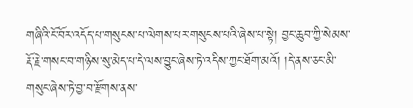གཞིའི་ངོ་བོར་འདོད་པ་གསུངས་པ་ལེགས་པར་གསུངས་པའི་ཞེས་པ་སྟེ། བྱང་ཆུབ་ཀྱི་སེམས་རྡོ་རྗེ་གསང་བ་གཉིས་སུ་མེད་པ་དེ་ལས་བྱུང་ཞེས་ཏེ་འདིས་ཀྱང་ཐོག་མའོ། །དེ་ནས་ཅང་མི་གསུང་ཞེས་ཏེ་བྱ་བ་རྫོགས་ནས་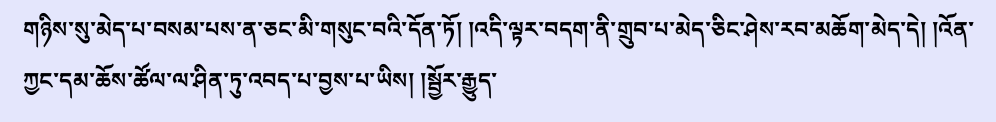གཉིས་སུ་མེད་པ་བསམ་པས་ན་ཅང་མི་གསུང་བའི་དོན་ཏོ། །འདི་ལྟར་བདག་ནི་གྲུབ་པ་མེད་ཅིང་ཤེས་རབ་མཆོག་མེད་དེ། །འོན་ཀྱང་དམ་ཆོས་ཚོལ་ལ་ཤིན་ཏུ་འབད་པ་བྱས་པ་ཡིས། །སྦྱོར་རྒྱུད་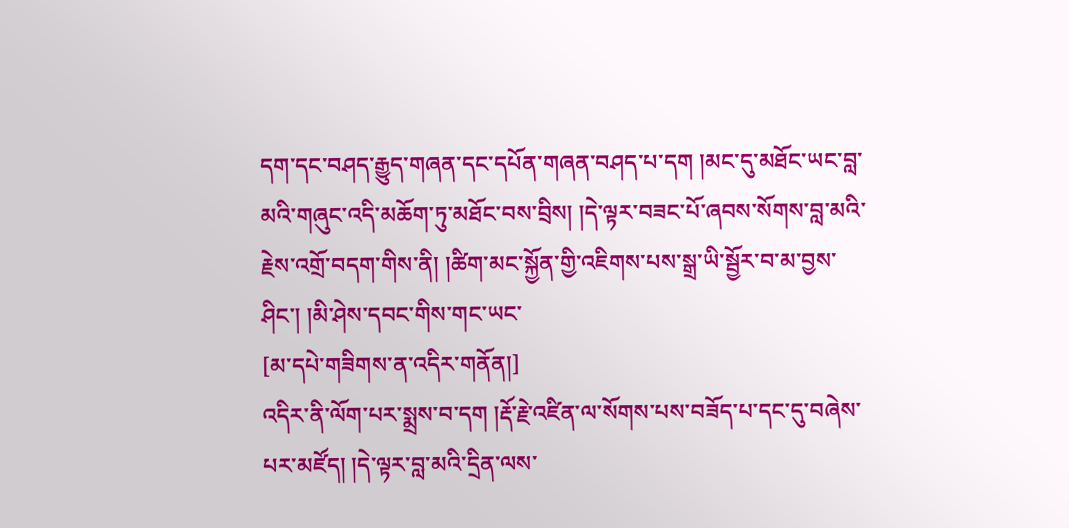དག་དང་བཤད་རྒྱུད་གཞན་དང་དཔོན་གཞན་བཤད་པ་དག །མང་དུ་མཐོང་ཡང་བླ་མའི་གཞུང་འདི་མཆོག་ཏུ་མཐོང་བས་བྲིས། །དེ་ལྟར་བཟང་པོ་ཞབས་སོགས་བླ་མའི་རྗེས་འགྲོ་བདག་གིས་ནི། །ཚིག་མང་སྐྱོན་གྱི་འཇིགས་པས་སྒྲ་ཡི་སྦྱོར་བ་མ་བྱས་ཤིང་། །མི་ཤེས་དབང་གིས་གང་ཡང་
[མ་དཔེ་གཟིགས་ན་འདིར་གནོན།]
འདིར་ནི་ལོག་པར་སྨྲས་བ་དག །རྡོ་རྗེ་འཛིན་ལ་སོགས་པས་བཟོད་པ་དང་དུ་བཞེས་པར་མཛོད། །དེ་ལྟར་བླ་མའི་དྲིན་ལས་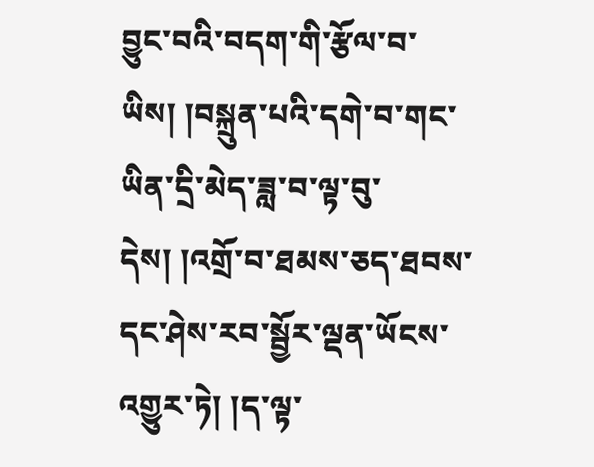བྱུང་བའི་བདག་གི་རྩོལ་བ་ཡིས། །བསྐྲུན་པའི་དགེ་བ་གང་ཡིན་དྲི་མེད་ཟླ་བ་ལྟ་བུ་དེས། །འགྲོ་བ་ཐམས་ཅད་ཐབས་དང་ཤེས་རབ་སྦྱོར་ལྡན་ཡོངས་འགྱུར་ཏེ། །ད་ལྟ་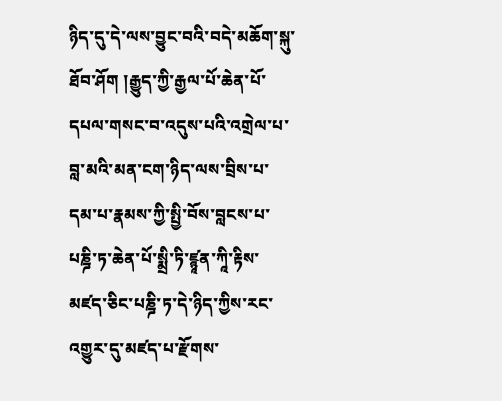ཉིད་དུ་དེ་ལས་བྱུང་བའི་བདེ་མཆོག་སྐུ་ཐོབ་ཤོག །རྒྱུད་ཀྱི་རྒྱལ་པོ་ཆེན་པོ་དཔལ་གསང་བ་འདུས་པའི་འགྲེལ་པ་བླ་མའི་མན་ངག་ཉིད་ལས་བྲིས་པ་དམ་པ་རྣམས་ཀྱི་སྤྱི་བོས་བླངས་པ་པཎྜི་ཏ་ཆེན་པོ་སྨྲི་ཏི་ཛྙཱན་ཀཱི་རྟིས་མཛད་ཅིང་པཎྜི་ཏ་དེ་ཉིད་ཀྱིས་རང་འགྱུར་དུ་མཛད་པ་རྫོགས་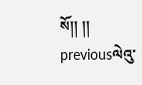སོ།། །།
previousལེའུ་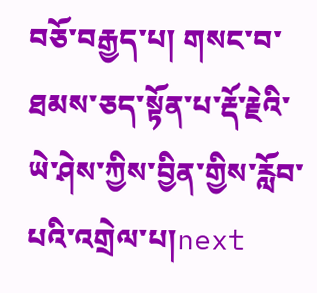བཅོ་བརྒྱད་པ། གསང་བ་ཐམས་ཅད་སྟོན་པ་རྡོ་རྗེའི་ཡེ་ཤེས་ཀྱིས་བྱིན་གྱིས་རློབ་པའི་འགྲེལ་པ།next